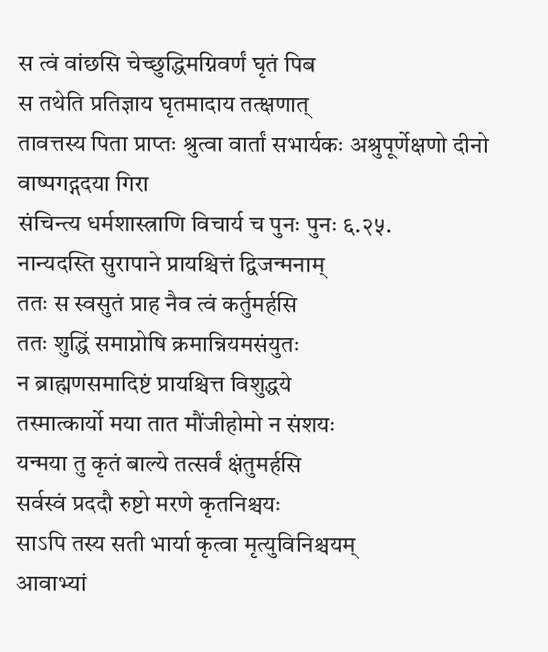स त्वं वांछसि चेच्छुद्धिमग्निवर्णं घृतं पिब
स तथेति प्रतिज्ञाय घृतमादाय तत्क्षणात्
तावत्तस्य पिता प्राप्तः श्रुत्वा वार्तां सभार्यकः अश्रुपूर्णेक्षणो दीनो वाष्पगद्गदया गिरा
संचिन्त्य धर्मशास्त्राणि विचार्य च पुनः पुनः ६.२५.
नान्यदस्ति सुरापाने प्रायश्चित्तं द्विजन्मनाम्
ततः स स्वसुतं प्राह नैव त्वं कर्तुमर्हसि
ततः शुद्धिं समाप्नोषि क्रमान्नियमसंयुतः
न ब्राह्मणसमादिष्टं प्रायश्चित्त विशुद्धये
तस्मात्कार्यो मया तात मौंजीहोमो न संशयः
यन्मया तु कृतं बाल्ये तत्सर्वं क्षंतुमर्हसि
सर्वस्वं प्रददौ रुष्टो मरणे कृतनिश्चयः
साऽपि तस्य सती भार्या कृत्वा मृत्युविनिश्चयम्
आवाभ्यां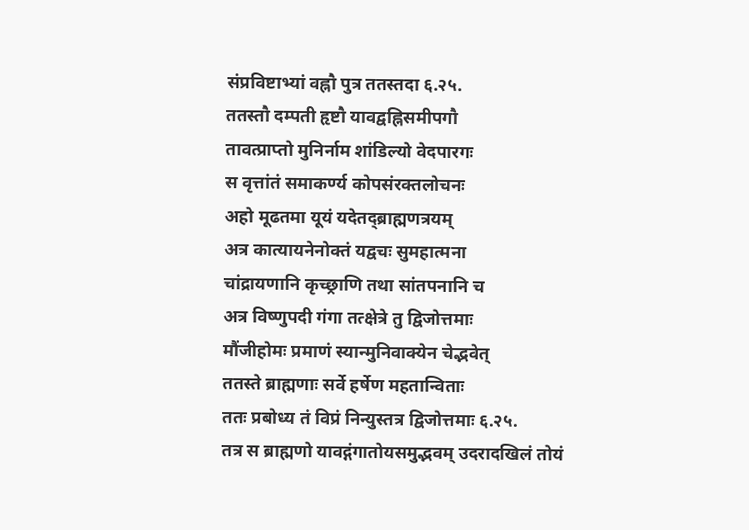संप्रविष्टाभ्यां वह्नौ पुत्र ततस्तदा ६.२५.
ततस्तौ दम्पती हृष्टौ यावद्वह्निसमीपगौ
तावत्प्राप्तो मुनिर्नाम शांडिल्यो वेदपारगः
स वृत्तांतं समाकर्ण्य कोपसंरक्तलोचनः
अहो मूढतमा यूयं यदेतद्ब्राह्मणत्रयम्
अत्र कात्यायनेनोक्तं यद्वचः सुमहात्मना
चांद्रायणानि कृच्छ्राणि तथा सांतपनानि च
अत्र विष्णुपदी गंगा तत्क्षेत्रे तु द्विजोत्तमाः
मौंजीहोमः प्रमाणं स्यान्मुनिवाक्येन चेद्भवेत्
ततस्ते ब्राह्मणाः सर्वे हर्षेण महतान्विताः
ततः प्रबोध्य तं विप्रं निन्युस्तत्र द्विजोत्तमाः ६.२५.
तत्र स ब्राह्मणो यावद्गंगातोयसमुद्भवम् उदरादखिलं तोयं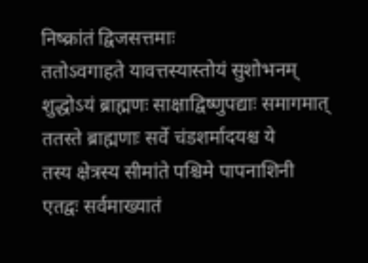निष्क्रांतं द्विजसत्तमाः
ततोऽवगाहते यावत्तस्यास्तोयं सुशोभनम्
शुद्धोऽयं ब्राह्मणः साक्षाद्विष्णुपद्याः समागमात्
ततस्ते ब्राह्मणाः सर्वे चंडशर्मादयश्च ये
तस्य क्षेत्रस्य सीमांते पश्चिमे पापनाशिनी
एतद्वः सर्वमाख्यातं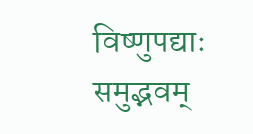विष्णुपद्याः समुद्भवम्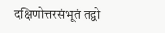दक्षिणोत्तरसंभूतं तद्वो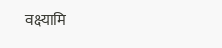वक्ष्यामि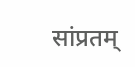सांप्रतम्